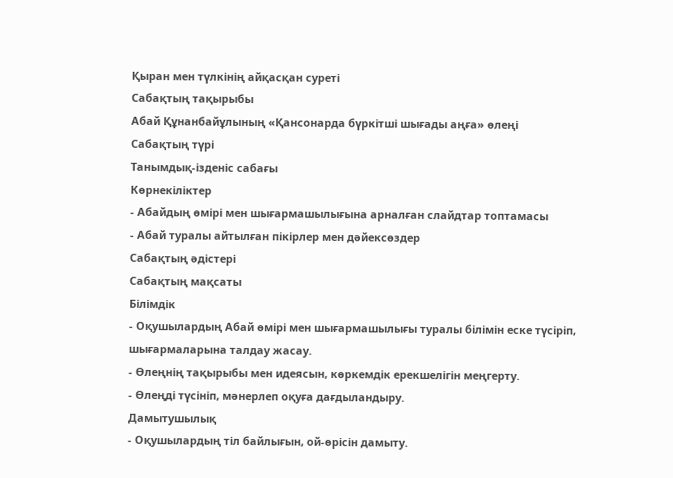Қыран мен түлкінің айқасқан суреті
Сабақтың тақырыбы
Абай Құнанбайұлының «Қансонарда бүркітші шығады аңға» өлеңі
Сабақтың түрі
Танымдық-ізденіс сабағы
Көрнекіліктер
- Абайдың өмірі мен шығармашылығына арналған слайдтар топтамасы
- Абай туралы айтылған пікірлер мен дәйексөздер
Сабақтың әдістері
Сабақтың мақсаты
Білімдік
- Оқушылардың Абай өмірі мен шығармашылығы туралы білімін еске түсіріп, шығармаларына талдау жасау.
- Өлеңнің тақырыбы мен идеясын, көркемдік ерекшелігін меңгерту.
- Өлеңді түсініп, мәнерлеп оқуға дағдыландыру.
Дамытушылық
- Оқушылардың тіл байлығын, ой-өрісін дамыту.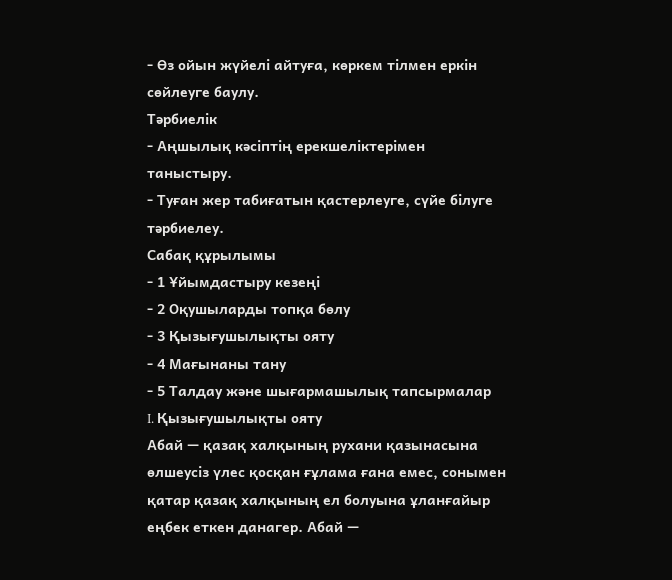- Өз ойын жүйелі айтуға, көркем тілмен еркін сөйлеуге баулу.
Тәрбиелік
- Аңшылық кәсіптің ерекшеліктерімен таныстыру.
- Туған жер табиғатын қастерлеуге, сүйе білуге тәрбиелеу.
Сабақ құрылымы
- 1 Ұйымдастыру кезеңі
- 2 Оқушыларды топқа бөлу
- 3 Қызығушылықты ояту
- 4 Мағынаны тану
- 5 Талдау және шығармашылық тапсырмалар
I. Қызығушылықты ояту
Абай — қазақ халқының рухани қазынасына өлшеусіз үлес қосқан ғұлама ғана емес, сонымен қатар қазақ халқының ел болуына ұланғайыр еңбек еткен данагер. Абай —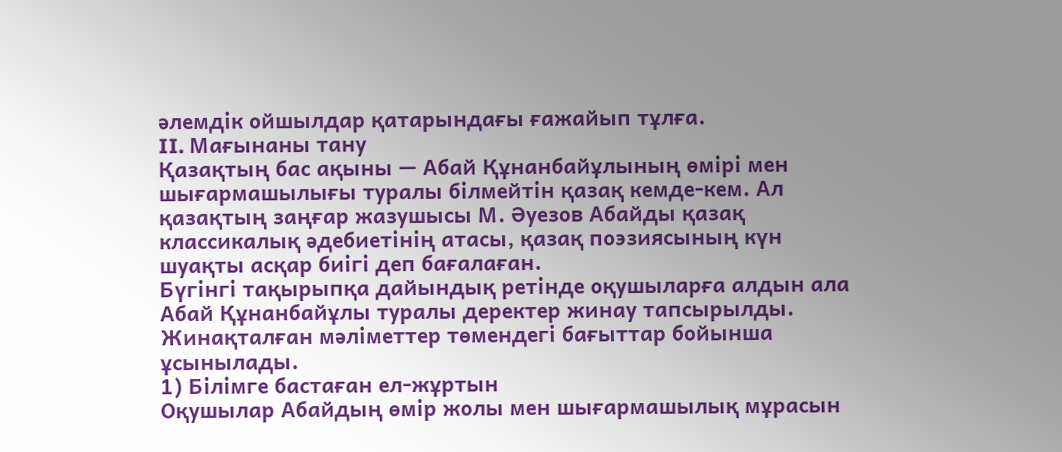әлемдік ойшылдар қатарындағы ғажайып тұлға.
II. Мағынаны тану
Қазақтың бас ақыны — Абай Құнанбайұлының өмірі мен шығармашылығы туралы білмейтін қазақ кемде-кем. Ал қазақтың заңғар жазушысы М. Әуезов Абайды қазақ классикалық әдебиетінің атасы, қазақ поэзиясының күн шуақты асқар биігі деп бағалаған.
Бүгінгі тақырыпқа дайындық ретінде оқушыларға алдын ала Абай Құнанбайұлы туралы деректер жинау тапсырылды. Жинақталған мәліметтер төмендегі бағыттар бойынша ұсынылады.
1) Білімге бастаған ел-жұртын
Оқушылар Абайдың өмір жолы мен шығармашылық мұрасын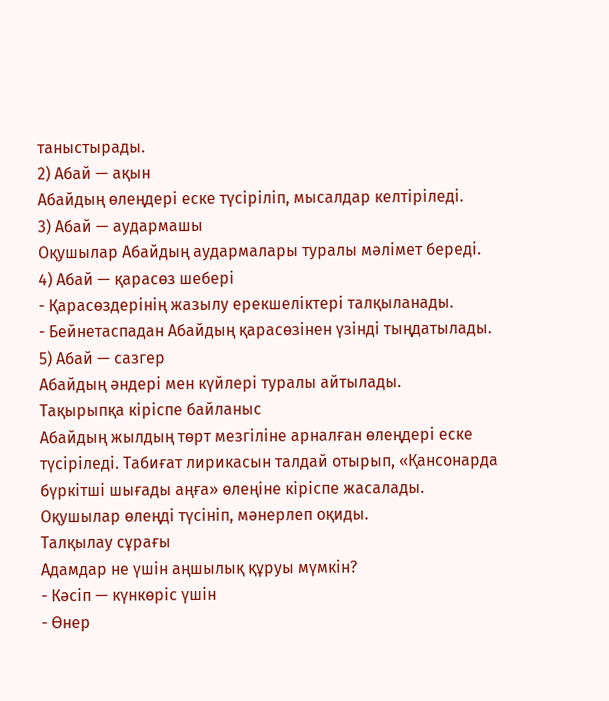таныстырады.
2) Абай — ақын
Абайдың өлеңдері еске түсіріліп, мысалдар келтіріледі.
3) Абай — аудармашы
Оқушылар Абайдың аудармалары туралы мәлімет береді.
4) Абай — қарасөз шебері
- Қарасөздерінің жазылу ерекшеліктері талқыланады.
- Бейнетаспадан Абайдың қарасөзінен үзінді тыңдатылады.
5) Абай — сазгер
Абайдың әндері мен күйлері туралы айтылады.
Тақырыпқа кіріспе байланыс
Абайдың жылдың төрт мезгіліне арналған өлеңдері еске түсіріледі. Табиғат лирикасын талдай отырып, «Қансонарда бүркітші шығады аңға» өлеңіне кіріспе жасалады.
Оқушылар өлеңді түсініп, мәнерлеп оқиды.
Талқылау сұрағы
Адамдар не үшін аңшылық құруы мүмкін?
- Кәсіп — күнкөріс үшін
- Өнер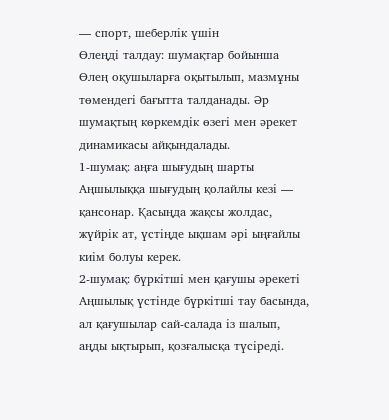— спорт, шеберлік үшін
Өлеңді талдау: шумақтар бойынша
Өлең оқушыларға оқытылып, мазмұны төмендегі бағытта талданады. Әр шумақтың көркемдік өзегі мен әрекет динамикасы айқындалады.
1-шумақ: аңға шығудың шарты
Аңшылыққа шығудың қолайлы кезі — қансонар. Қасыңда жақсы жолдас, жүйрік ат, үстіңде ықшам әрі ыңғайлы киім болуы керек.
2-шумақ: бүркітші мен қағушы әрекеті
Аңшылық үстінде бүркітші тау басында, ал қағушылар сай-салада із шалып, аңды ықтырып, қозғалысқа түсіреді.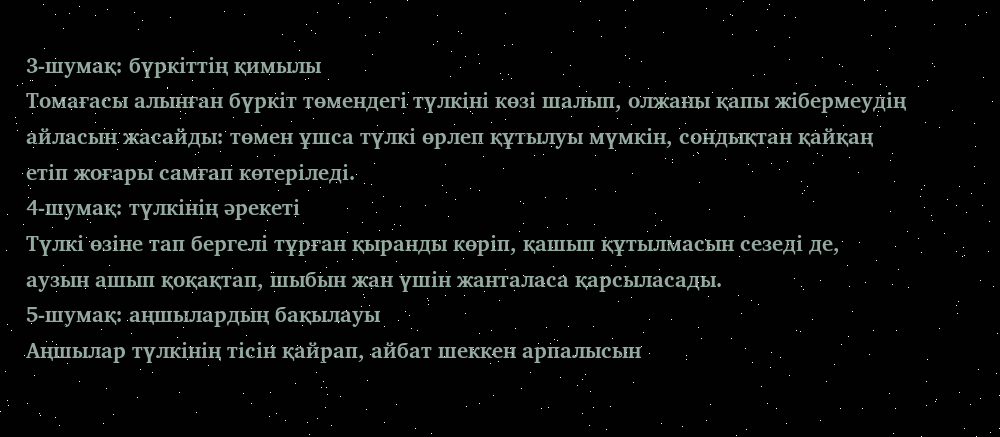3-шумақ: бүркіттің қимылы
Томағасы алынған бүркіт төмендегі түлкіні көзі шалып, олжаны қапы жібермеудің айласын жасайды: төмен ұшса түлкі өрлеп құтылуы мүмкін, сондықтан қайқаң етіп жоғары самғап көтеріледі.
4-шумақ: түлкінің әрекеті
Түлкі өзіне тап бергелі тұрған қыранды көріп, қашып құтылмасын сезеді де, аузын ашып қоқақтап, шыбын жан үшін жанталаса қарсыласады.
5-шумақ: аңшылардың бақылауы
Аңшылар түлкінің тісін қайрап, айбат шеккен арпалысын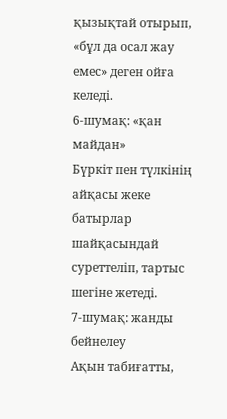қызықтай отырып, «бұл да осал жау емес» деген ойға келеді.
6-шумақ: «қан майдан»
Бүркіт пен түлкінің айқасы жеке батырлар шайқасындай суреттеліп, тартыс шегіне жетеді.
7-шумақ: жанды бейнелеу
Ақын табиғатты,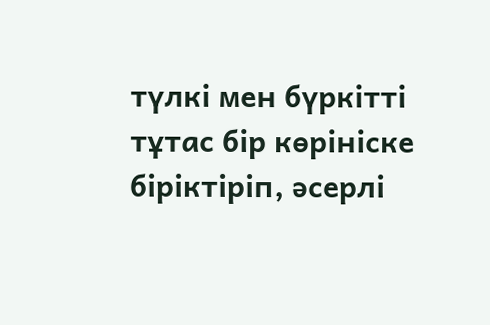түлкі мен бүркітті тұтас бір көрініске біріктіріп, әсерлі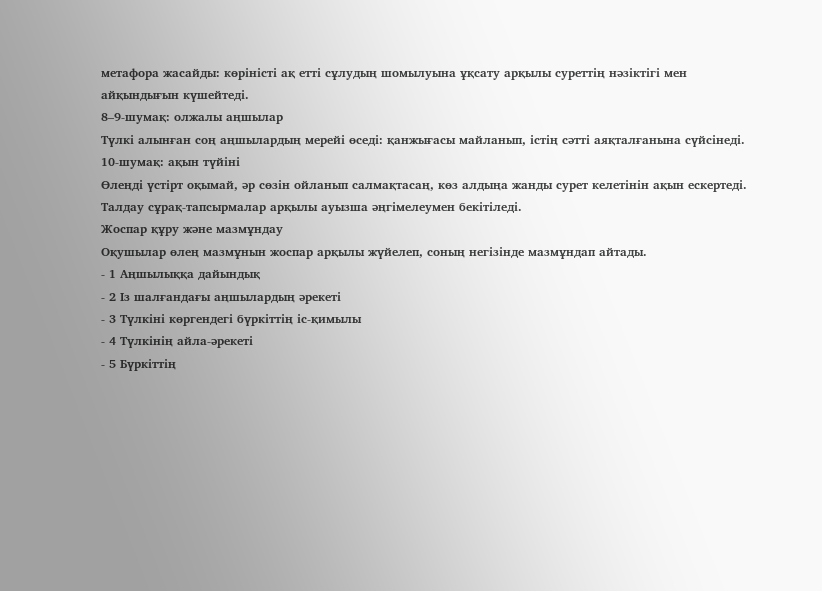метафора жасайды: көріністі ақ етті сұлудың шомылуына ұқсату арқылы суреттің нәзіктігі мен айқындығын күшейтеді.
8–9-шумақ: олжалы аңшылар
Түлкі алынған соң аңшылардың мерейі өседі: қанжығасы майланып, істің сәтті аяқталғанына сүйсінеді.
10-шумақ: ақын түйіні
Өлеңді үстірт оқымай, әр сөзін ойланып салмақтасаң, көз алдыңа жанды сурет келетінін ақын ескертеді. Талдау сұрақ-тапсырмалар арқылы ауызша әңгімелеумен бекітіледі.
Жоспар құру және мазмұндау
Оқушылар өлең мазмұнын жоспар арқылы жүйелеп, соның негізінде мазмұндап айтады.
- 1 Аңшылыққа дайындық
- 2 Із шалғандағы аңшылардың әрекеті
- 3 Түлкіні көргендегі бүркіттің іс-қимылы
- 4 Түлкінің айла-әрекеті
- 5 Бүркіттің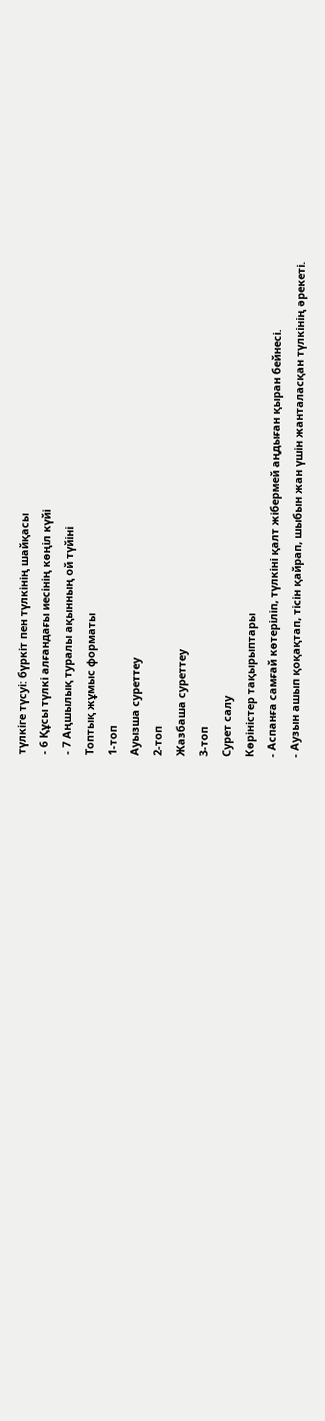түлкіге түсуі: бүркіт пен түлкінің шайқасы
- 6 Құсы түлкі алғандағы иесінің көңіл күйі
- 7 Аңшылық туралы ақынның ой түйіні
Топтық жұмыс форматы
1-топ
Ауызша суреттеу
2-топ
Жазбаша суреттеу
3-топ
Сурет салу
Көріністер тақырыптары
- Аспанға самғай көтеріліп, түлкіні қалт жібермей аңдыған қыран бейнесі.
- Аузын ашып қоқақтап, тісін қайрап, шыбын жан үшін жанталасқан түлкінің әрекеті.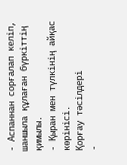- Аспаннан сорғалап келіп, шаншыла құлаған бүркіттің қимылы.
- Қыран мен түлкінің айқас көрінісі.
Қорғау тәсілдері
-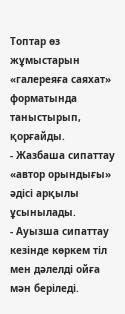Топтар өз жұмыстарын «галереяға саяхат» форматында таныстырып, қорғайды.
- Жазбаша сипаттау «автор орындығы» әдісі арқылы ұсынылады.
- Ауызша сипаттау кезінде көркем тіл мен дәлелді ойға мән беріледі.